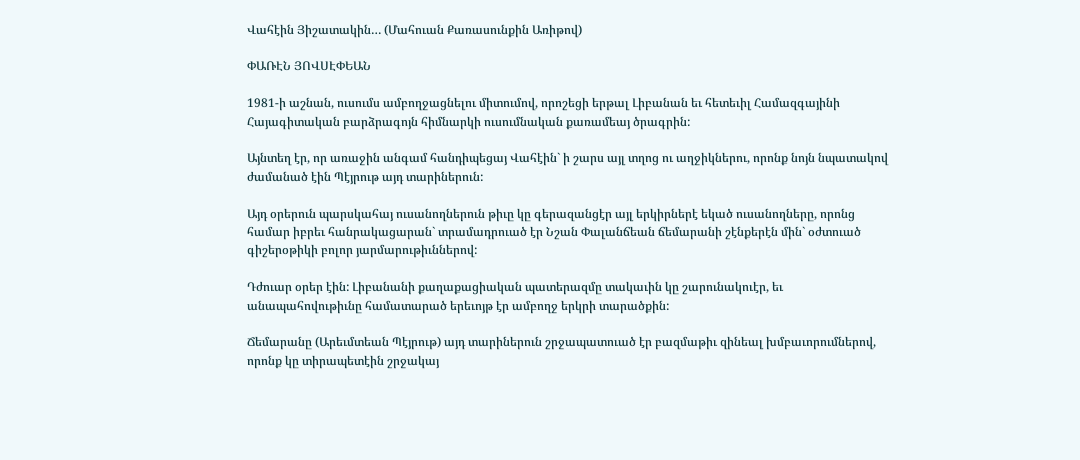Վահէին Յիշատակին… (Մահուան Քառասունքին Առիթով)

ՓԱՌԷՆ ՅՈՎՍԷՓԵԱՆ

1981-ի աշնան, ուսումս ամբողջացնելու միտումով, որոշեցի երթալ Լիբանան եւ հետեւիլ Համազգայինի Հայագիտական բարձրագոյն հիմնարկի ուսումնական քառամեայ ծրագրին:

Այնտեղ էր, որ առաջին անգամ հանդիպեցայ Վահէին` ի շարս այլ տղոց ու աղջիկներու, որոնք նոյն նպատակով ժամանած էին Պէյրութ այդ տարիներուն:

Այդ օրերուն պարսկահայ ուսանողներուն թիւը կը գերազանցէր այլ երկիրներէ եկած ուսանողները, որոնց համար իբրեւ հանրակացարան` տրամադրուած էր Նշան Փալանճեան ճեմարանի շէնքերէն մին` օժտուած գիշերօթիկի բոլոր յարմարութիւններով:

Դժուար օրեր էին: Լիբանանի քաղաքացիական պատերազմը տակաւին կը շարունակուէր, եւ անապահովութիւնը համատարած երեւոյթ էր ամբողջ երկրի տարածքին:

Ճեմարանը (Արեւմտեան Պէյրութ) այդ տարիներուն շրջապատուած էր բազմաթիւ զինեալ խմբաւորումներով, որոնք կը տիրապետէին շրջակայ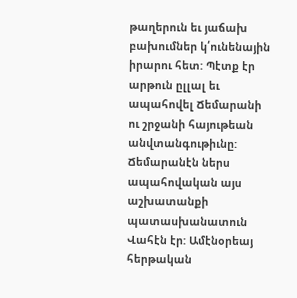թաղերուն եւ յաճախ բախումներ կ՛ունենային իրարու հետ: Պէտք էր արթուն ըլլալ եւ ապահովել Ճեմարանի ու շրջանի հայութեան անվտանգութիւնը: Ճեմարանէն ներս ապահովական այս աշխատանքի պատասխանատուն Վահէն էր: Ամէնօրեայ հերթական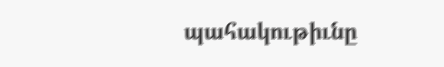պահակութիւնը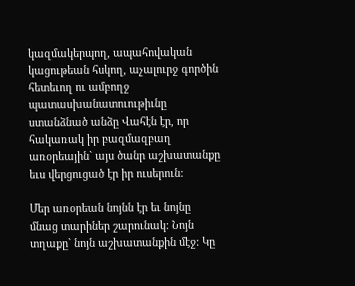կազմակերպող, ապահովական կացութեան հսկող, աչալուրջ գործին հետեւող ու ամբողջ պատասխանատուութիւնը ստանձնած անձը Վահէն էր, որ հակառակ իր բազմազբաղ առօրեային` այս ծանր աշխատանքը եւս վերցուցած էր իր ուսերուն:

Մեր առօրեան նոյնն էր եւ նոյնը մնաց տարիներ շարունակ: Նոյն տղաքը` նոյն աշխատանքին մէջ: Կը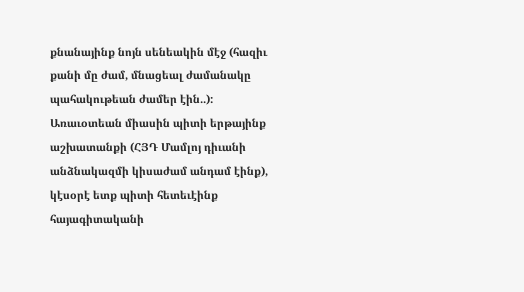քնանայինք նոյն սենեակին մէջ (հազիւ քանի մը ժամ, մնացեալ ժամանակը պահակութեան ժամեր էին..): Առաւօտեան միասին պիտի երթայինք աշխատանքի (ՀՅԴ Մամլոյ դիւանի անձնակազմի կիսաժամ անդամ էինք), կէսօրէ ետք պիտի հետեւէինք հայագիտականի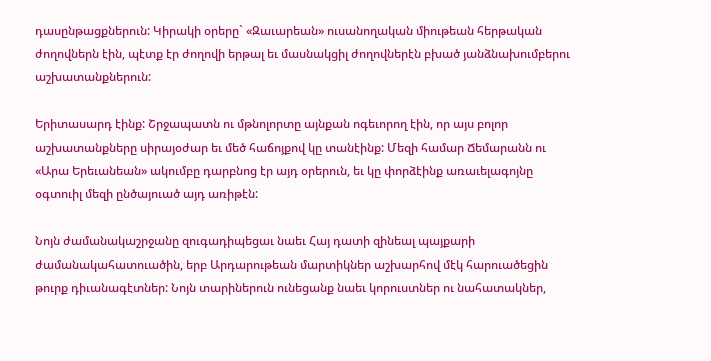դասընթացքներուն: Կիրակի օրերը` «Զաւարեան» ուսանողական միութեան հերթական ժողովներն էին, պէտք էր ժողովի երթալ եւ մասնակցիլ ժողովներէն բխած յանձնախումբերու աշխատանքներուն:

Երիտասարդ էինք: Շրջապատն ու մթնոլորտը այնքան ոգեւորող էին, որ այս բոլոր աշխատանքները սիրայօժար եւ մեծ հաճոյքով կը տանէինք: Մեզի համար Ճեմարանն ու «Արա Երեւանեան» ակումբը դարբնոց էր այդ օրերուն, եւ կը փորձէինք առաւելագոյնը օգտուիլ մեզի ընծայուած այդ առիթէն:

Նոյն ժամանակաշրջանը զուգադիպեցաւ նաեւ Հայ դատի զինեալ պայքարի ժամանակահատուածին, երբ Արդարութեան մարտիկներ աշխարհով մէկ հարուածեցին թուրք դիւանագէտներ: Նոյն տարիներուն ունեցանք նաեւ կորուստներ ու նահատակներ,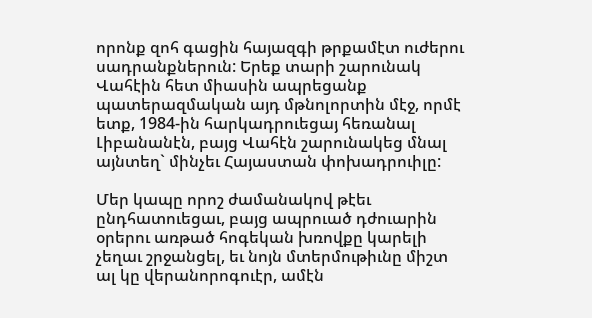որոնք զոհ գացին հայազգի թրքամէտ ուժերու սադրանքներուն: Երեք տարի շարունակ Վահէին հետ միասին ապրեցանք պատերազմական այդ մթնոլորտին մէջ, որմէ ետք, 1984-ին հարկադրուեցայ հեռանալ Լիբանանէն, բայց Վահէն շարունակեց մնալ այնտեղ` մինչեւ Հայաստան փոխադրուիլը:

Մեր կապը որոշ ժամանակով թէեւ ընդհատուեցաւ, բայց ապրուած դժուարին օրերու առթած հոգեկան խռովքը կարելի չեղաւ շրջանցել, եւ նոյն մտերմութիւնը միշտ ալ կը վերանորոգուէր, ամէն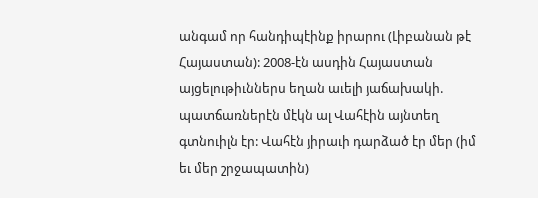անգամ որ հանդիպէինք իրարու (Լիբանան թէ Հայաստան): 2008-էն ասդին Հայաստան այցելութիւններս եղան աւելի յաճախակի. պատճառներէն մէկն ալ Վահէին այնտեղ գտնուիլն էր: Վահէն յիրաւի դարձած էր մեր (իմ եւ մեր շրջապատին)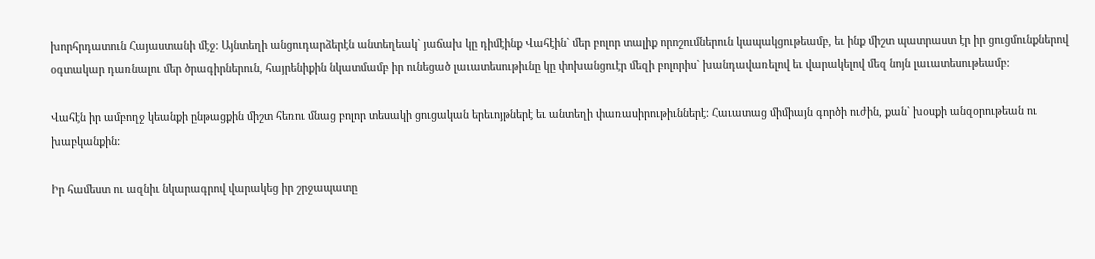խորհրդատուն Հայաստանի մէջ: Այնտեղի անցուդարձերէն անտեղեակ` յաճախ կը դիմէինք Վահէին` մեր բոլոր տալիք որոշումներուն կապակցութեամբ, եւ ինք միշտ պատրաստ էր իր ցուցմունքներով օգտակար դառնալու մեր ծրագիրներուն, հայրենիքին նկատմամբ իր ունեցած լաւատեսութիւնը կը փոխանցուէր մեզի բոլորիս` խանդավառելով եւ վարակելով մեզ նոյն լաւատեսութեամբ:

Վահէն իր ամբողջ կեանքի ընթացքին միշտ հեռու մնաց բոլոր տեսակի ցուցական երեւոյթներէ եւ անտեղի փառասիրութիւններէ: Հաւատաց միմիայն գործի ուժին, քան` խօսքի անզօրութեան ու խաբկանքին:

Իր համեստ ու ազնիւ նկարագրով վարակեց իր շրջապատը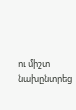ու միշտ նախընտրեց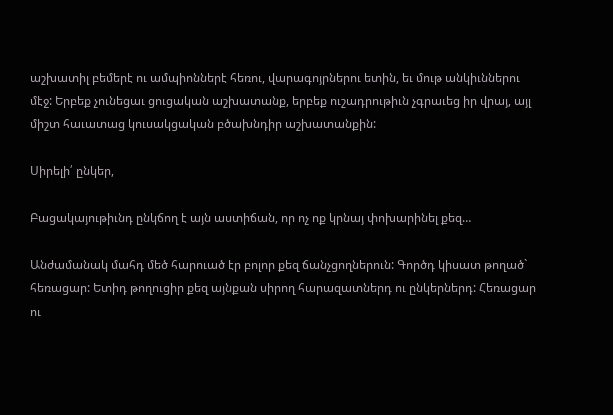աշխատիլ բեմերէ ու ամպիոններէ հեռու, վարագոյրներու ետին, եւ մութ անկիւններու մէջ: Երբեք չունեցաւ ցուցական աշխատանք, երբեք ուշադրութիւն չգրաւեց իր վրայ, այլ միշտ հաւատաց կուսակցական բծախնդիր աշխատանքին:

Սիրելի՛ ընկեր,

Բացակայութիւնդ ընկճող է այն աստիճան, որ ոչ ոք կրնայ փոխարինել քեզ…

Անժամանակ մահդ մեծ հարուած էր բոլոր քեզ ճանչցողներուն: Գործդ կիսատ թողած` հեռացար: Ետիդ թողուցիր քեզ այնքան սիրող հարազատներդ ու ընկերներդ: Հեռացար ու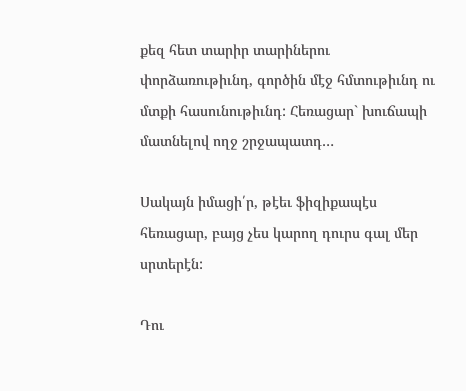քեզ հետ տարիր տարիներու փորձառութիւնդ, գործին մէջ հմտութիւնդ ու մտքի հասունութիւնդ: Հեռացար` խուճապի մատնելով ողջ շրջապատդ…

Սակայն իմացի՛ր, թէեւ ֆիզիքապէս հեռացար, բայց չես կարող դուրս գալ մեր սրտերէն:

Դու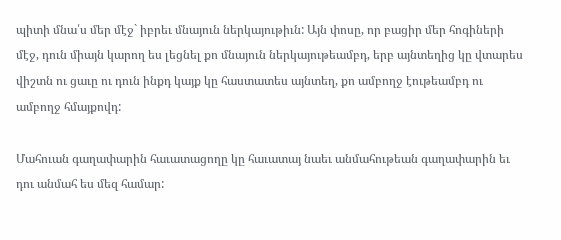պիտի մնա՛ս մեր մէջ` իբրեւ մնայուն ներկայութիւն: Այն փոսը, որ բացիր մեր հոգիների մէջ, դուն միայն կարող ես լեցնել քո մնայուն ներկայութեամբդ, երբ այնտեղից կը վտարես վիշտն ու ցաւը ու դուն ինքդ կայք կը հաստատես այնտեղ, քո ամբողջ էութեամբդ ու ամբողջ հմայքովդ:

Մահուան գաղափարին հաւատացողը կը հաւատայ նաեւ անմահութեան գաղափարին եւ դու անմահ ես մեզ համար: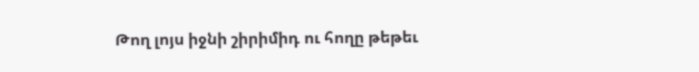Թող լոյս իջնի շիրիմիդ ու հողը թեթեւ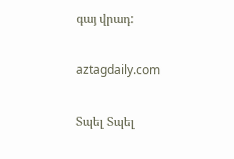գայ վրադ:

aztagdaily.com

Տպել Տպել